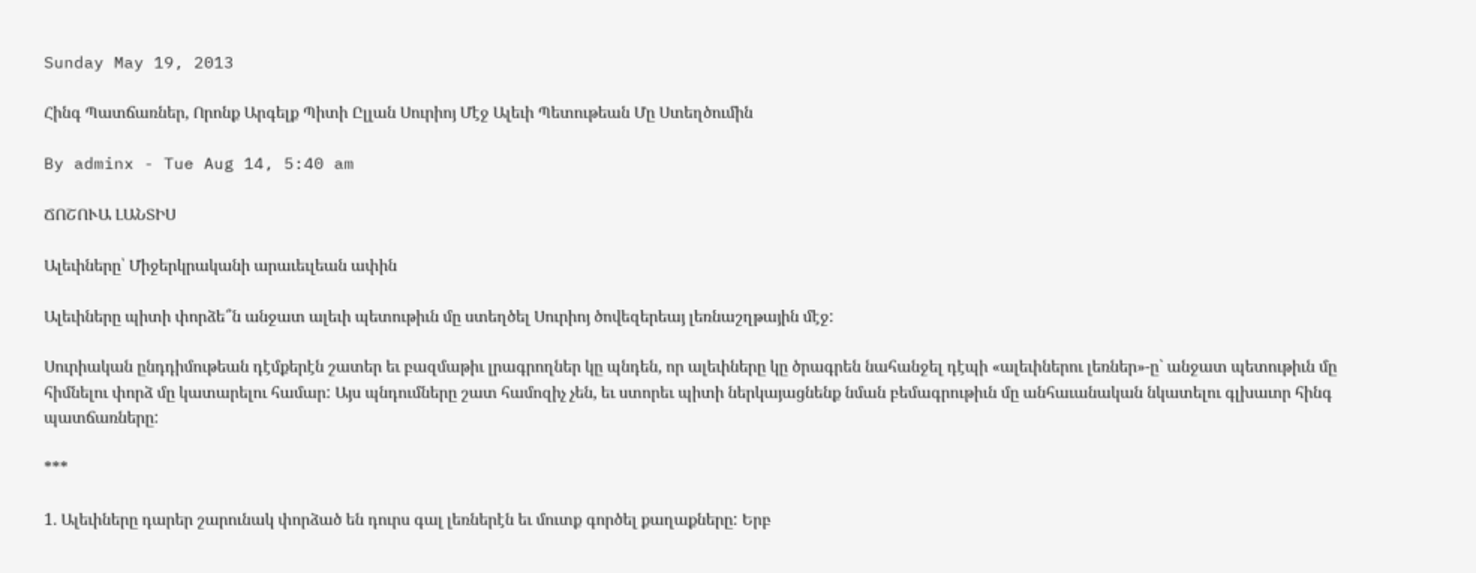Sunday May 19, 2013

Հինգ Պատճառներ, Որոնք Արգելք Պիտի Ըլլան Սուրիոյ Մէջ Ալեւի Պետութեան Մը Ստեղծումին

By adminx - Tue Aug 14, 5:40 am

ՃՈՇՈՒԱ ԼԱՆՏԻՍ

Ալեւիները՝ Միջերկրականի արաւեւլեան ափին

Ալեւիները պիտի փորձե՞ն անջատ ալեւի պետութիւն մը ստեղծել Սուրիոյ ծովեզերեայ լեռնաշղթային մէջ:

Սուրիական ընդդիմութեան դէմքերէն շատեր եւ բազմաթիւ լրագրողներ կը պնդեն, որ ալեւիները կը ծրագրեն նահանջել դէպի «ալեւիներու լեռներ»-ը` անջատ պետութիւն մը հիմնելու փորձ մը կատարելու համար: Այս պնդումները շատ համոզիչ չեն, եւ ստորեւ պիտի ներկայացնենք նման բեմագրութիւն մը անհաւանական նկատելու գլխաւոր հինգ պատճառները:

***

1. Ալեւիները դարեր շարունակ փորձած են դուրս գալ լեռներէն եւ մուտք գործել քաղաքները: Երբ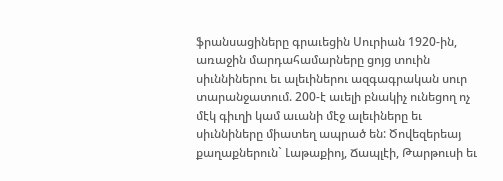ֆրանսացիները գրաւեցին Սուրիան 1920-ին, առաջին մարդահամարները ցոյց տուին սիւննիներու եւ ալեւիներու ազգագրական սուր տարանջատում. 200-է աւելի բնակիչ ունեցող ոչ մէկ գիւղի կամ աւանի մէջ ալեւիները եւ սիւննիները միատեղ ապրած են: Ծովեզերեայ քաղաքներուն` Լաթաքիոյ, Ճապլէի, Թարթուսի եւ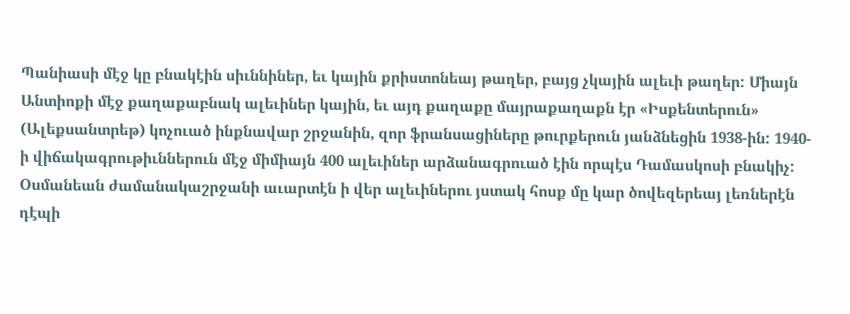Պանիասի մէջ կը բնակէին սիւննիներ, եւ կային քրիստոնեայ թաղեր, բայց չկային ալեւի թաղեր: Միայն Անտիոքի մէջ քաղաքաբնակ ալեւիներ կային, եւ այդ քաղաքը մայրաքաղաքն էր «Իսքենտերուն» (Ալեքսանտրեթ) կոչուած ինքնավար շրջանին, զոր ֆրանսացիները թուրքերուն յանձնեցին 1938-ին: 1940-ի վիճակագրութիւններուն մէջ միմիայն 400 ալեւիներ արձանագրուած էին որպէս Դամասկոսի բնակիչ: Օսմանեան ժամանակաշրջանի աւարտէն ի վեր ալեւիներու յստակ հոսք մը կար ծովեզերեայ լեռներէն դէպի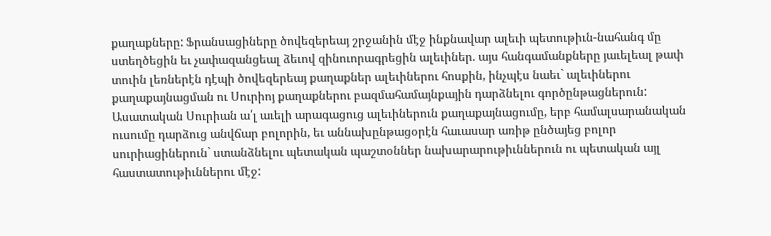քաղաքները: Ֆրանսացիները ծովեզերեայ շրջանին մէջ ինքնավար ալեւի պետութիւն-նահանգ մը ստեղծեցին եւ չափազանցեալ ձեւով զինուորագրեցին ալեւիներ. այս հանգամանքները յաւելեալ թափ տուին լեռներէն դէպի ծովեզերեայ քաղաքներ ալեւիներու հոսքին, ինչպէս նաեւ` ալեւիներու քաղաքայնացման ու Սուրիոյ քաղաքներու բազմահամայնքային դարձնելու գործընթացներուն: Ասատական Սուրիան ա՛լ աւելի արագացուց ալեւիներուն քաղաքայնացումը, երբ համալսարանական ուսումը դարձուց անվճար բոլորին, եւ աննախընթացօրէն հաւասար առիթ ընծայեց բոլոր սուրիացիներուն` ստանձնելու պետական պաշտօններ նախարարութիւններուն ու պետական այլ հաստատութիւններու մէջ: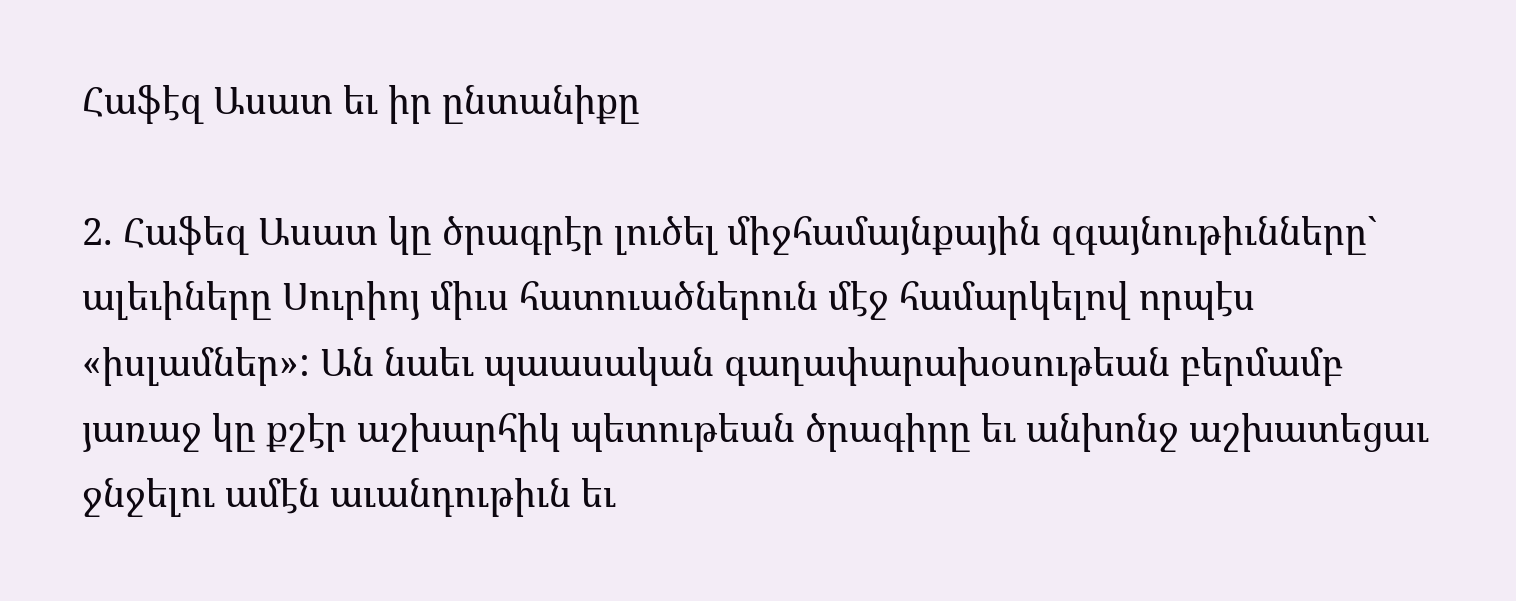Հաֆէզ Ասատ եւ իր ընտանիքը

2. Հաֆեզ Ասատ կը ծրագրէր լուծել միջհամայնքային զգայնութիւնները` ալեւիները Սուրիոյ միւս հատուածներուն մէջ համարկելով որպէս «իսլամներ»: Ան նաեւ պաասական գաղափարախօսութեան բերմամբ յառաջ կը քշէր աշխարհիկ պետութեան ծրագիրը եւ անխոնջ աշխատեցաւ ջնջելու ամէն աւանդութիւն եւ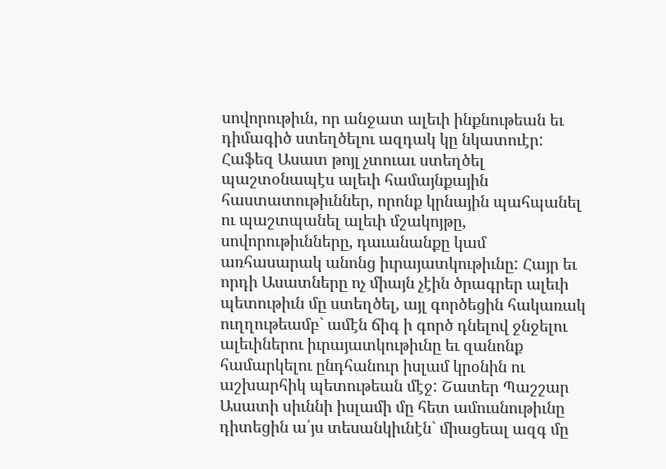սովորութիւն, որ անջատ ալեւի ինքնութեան եւ դիմագիծ ստեղծելու ազդակ կը նկատուէր: Հաֆեզ Ասատ թոյլ չտուաւ ստեղծել պաշտօնապէս ալեւի համայնքային հաստատութիւններ, որոնք կրնային պահպանել ու պաշտպանել ալեւի մշակոյթը, սովորութիւնները, դաւանանքը կամ առհասարակ անոնց իւրայատկութիւնը: Հայր եւ որդի Ասատները ոչ միայն չէին ծրագրեր ալեւի պետութիւն մը ստեղծել, այլ գործեցին հակառակ ուղղութեամբ` ամէն ճիգ ի գործ դնելով ջնջելու ալեւիներու իւրայատկութիւնը եւ զանոնք համարկելու ընդհանուր իսլամ կրօնին ու աշխարհիկ պետութեան մէջ: Շատեր Պաշշար Ասատի սիւննի իսլամի մը հետ ամուսնութիւնը դիտեցին ա՛յս տեսանկիւնէն` միացեալ ազգ մը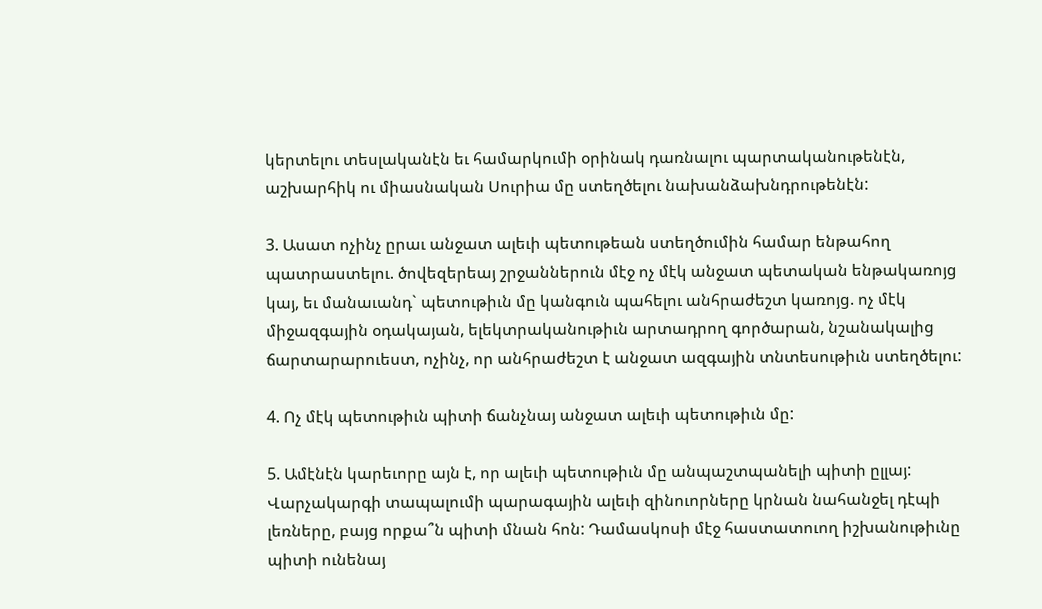կերտելու տեսլականէն եւ համարկումի օրինակ դառնալու պարտականութենէն, աշխարհիկ ու միասնական Սուրիա մը ստեղծելու նախանձախնդրութենէն:

3. Ասատ ոչինչ ըրաւ անջատ ալեւի պետութեան ստեղծումին համար ենթահող պատրաստելու. ծովեզերեայ շրջաններուն մէջ ոչ մէկ անջատ պետական ենթակառոյց կայ, եւ մանաւանդ` պետութիւն մը կանգուն պահելու անհրաժեշտ կառոյց. ոչ մէկ միջազգային օդակայան, ելեկտրականութիւն արտադրող գործարան, նշանակալից ճարտարարուեստ, ոչինչ, որ անհրաժեշտ է անջատ ազգային տնտեսութիւն ստեղծելու:

4. Ոչ մէկ պետութիւն պիտի ճանչնայ անջատ ալեւի պետութիւն մը:

5. Ամէնէն կարեւորը այն է, որ ալեւի պետութիւն մը անպաշտպանելի պիտի ըլլայ: Վարչակարգի տապալումի պարագային ալեւի զինուորները կրնան նահանջել դէպի լեռները, բայց որքա՞ն պիտի մնան հոն: Դամասկոսի մէջ հաստատուող իշխանութիւնը պիտի ունենայ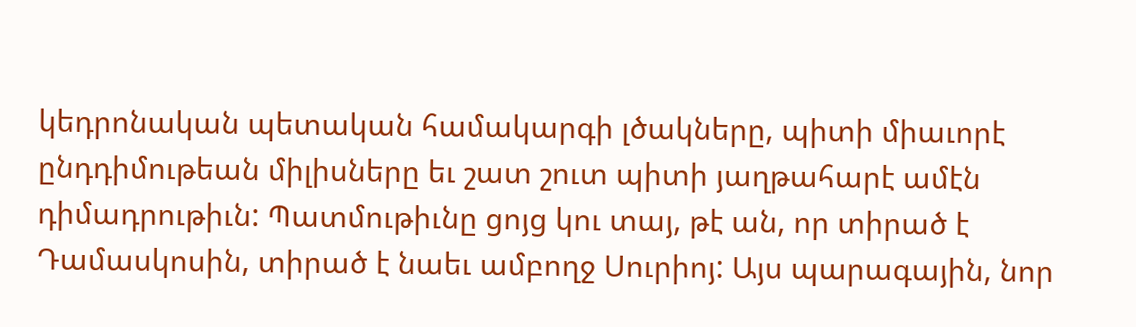կեդրոնական պետական համակարգի լծակները, պիտի միաւորէ ընդդիմութեան միլիսները եւ շատ շուտ պիտի յաղթահարէ ամէն դիմադրութիւն: Պատմութիւնը ցոյց կու տայ, թէ ան, որ տիրած է Դամասկոսին, տիրած է նաեւ ամբողջ Սուրիոյ: Այս պարագային, նոր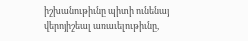իշխանութիւնը պիտի ունենայ վերոյիշեալ առաւելութիւնը,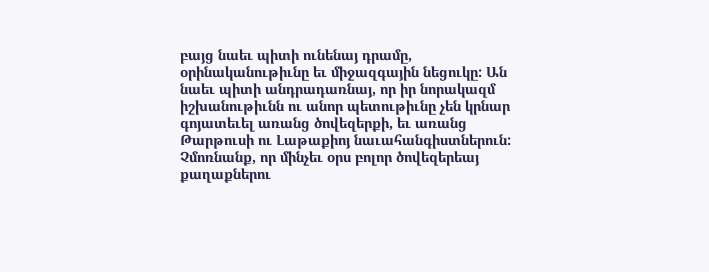բայց նաեւ պիտի ունենայ դրամը, օրինականութիւնը եւ միջազգային նեցուկը: Ան նաեւ պիտի անդրադառնայ, որ իր նորակազմ իշխանութիւնն ու անոր պետութիւնը չեն կրնար գոյատեւել առանց ծովեզերքի, եւ առանց Թարթուսի ու Լաթաքիոյ նաւահանգիստներուն: Չմոռնանք, որ մինչեւ օրս բոլոր ծովեզերեայ քաղաքներու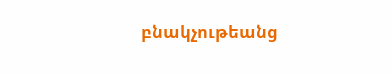բնակչութեանց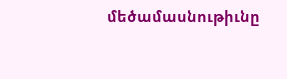մեծամասնութիւնը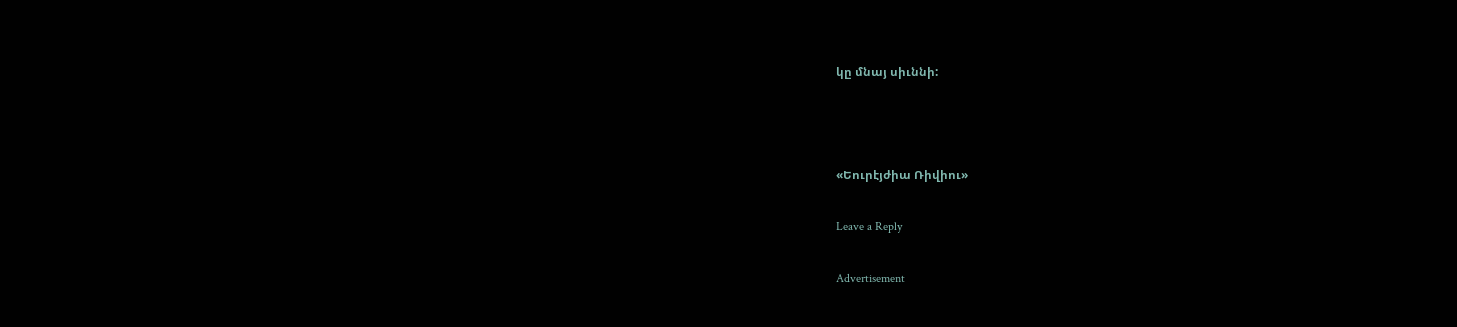կը մնայ սիւննի:



«Եուրէյժիա Ռիվիու»

Leave a Reply

Advertisement